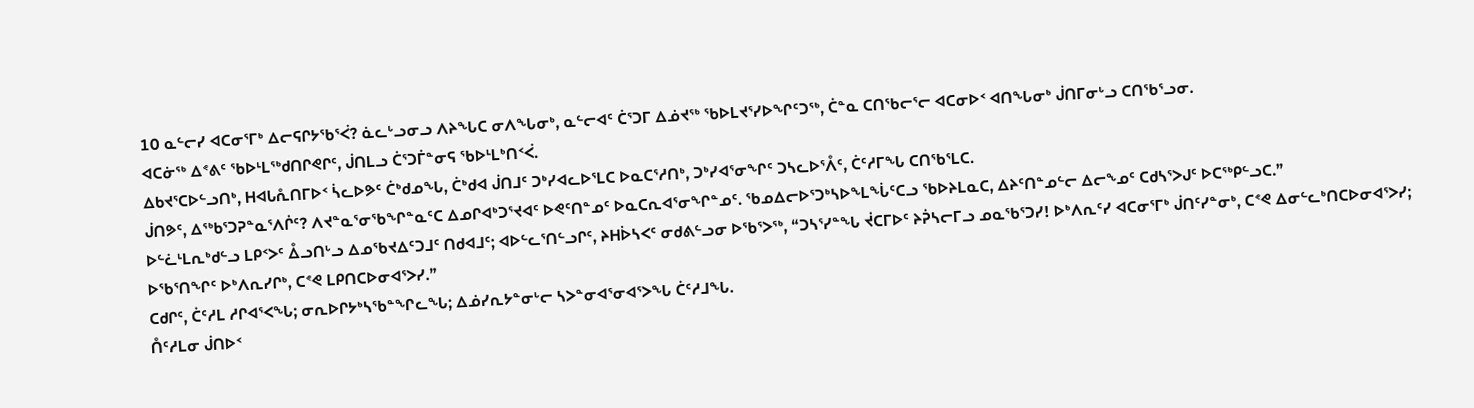10 ᓇᓪᓕᓯ ᐊᑕᓂᕐᒥᒃ ᐃᓕᕋᒋᔭᖃᕐᐹ? ᓈᓚᒡᓗᓂᓗ ᐱᔨᖓᑕ ᓂᐱᖓᓂᒃ, ᓇᓪᓕᐊᑦ ᑖᕐᑐᒥ ᐃᓅᔪᖅ ᖃᐅᒪᔪᕐᓯᐅᖏᑦᑐᖅ, ᑖᓐᓇ ᑕᑎᖃᓕᕐᓕ ᐊᑕᓂᐅᑉ ᐊᑎᖓᓂᒃ ᒎᑎᒥᓂᒡᓗ ᑕᑎᖃᕐᓗᓂ.
ᐊᑕᓃᖅ ᐃᕝᕕᑦ ᖃᐅᒻᒪᖅᑯᑎᒋᕙᒋᑦ, ᒎᑎᒪᓗ ᑖᕐᑐᒦᓐᓂᕋ ᖃᐅᒻᒪᒃᑎᑉᐹ.
ᐃᑲᔪᕐᑕᐅᓪᓗᑎᒃ, ᕼᐊᒐᕅᑎᒥᐅᑉ ᓵᓚᐅᕗᑦ ᑖᒃᑯᓄᖓ, ᑖᒃᑯᐊ ᒎᑎᒧᑦ ᑐᒃᓯᐊᓚᐅᕐᒪᑕ ᐅᓇᑕᕐᓱᑎᒃ, ᑐᒃᓯᐊᕐᓂᖏᑦ ᑐᓴᓚᐅᕐᐰᑦ, ᑖᑦᓱᒥᖓ ᑕᑎᖃᕐᒪᑕ.
ᒎᑎᕗᑦ, ᐃᖅᑲᕐᑐᕈᓐᓇᕐᐱᒌᑦ? ᐱᔪᓐᓇᕐᓂᖃᖏᓐᓇᑦᑕ ᐃᓄᒋᐊᒃᑐᕐᔪᐊᑦ ᐅᕙᑦᑎᓐᓄᑦ ᐅᓇᑕᕆᐊᕐᓂᖏᓐᓄᑦ. ᖃᓄᐃᓕᐅᕐᑐᒃᓴᐅᖕᒪᖔᑦᑕᓗ ᖃᐅᔨᒪᓇᑕ, ᐃᔨᑦᑎᓐᓄᓪᓕ ᐃᓕᖕᓄᑦ ᑕᑯᓴᕐᐳᒍᑦ ᐅᑕᖅᑭᓪᓗᑕ.”
ᐅᓪᓛᒻᒪᕆᒃᑯᓪᓗ ᒪᑭᑉᐳᑦ ᐂᓗᑎᒡᓗ ᐃᓄᖃᔪᐃᑦᑐᒧᑦ ᑎᑯᐊᒧᑦ; ᐊᐅᓪᓚᕐᑎᓪᓗᒋᑦ, ᔨᕼᐆᓴᐸᑦ ᓂᑯᕕᓪᓗᓂ ᐅᖃᕐᐳᖅ, “ᑐᓴᕐᓯᓐᖓ ᔫᑕᒥᐅᑦ ᔨᕉᓴᓕᒥᓗ ᓄᓇᖃᕐᑐᓯ! ᐅᒃᐱᕆᑦᓯ ᐊᑕᓂᕐᒥᒃ ᒎᑎᑦᓯᓐᓂᒃ, ᑕᕝᕙ ᐃᓂᓪᓚᒃᑎᑕᐅᓂᐊᕐᐳᓯ; ᐅᖃᕐᑎᖏᑦ ᐅᒃᐱᕆᓯᒋᒃ, ᑕᕝᕙ ᒪᑭᑎᑕᐅᓂᐊᕐᐳᓯ.”
ᑕᑯᒋᑦ, ᑖᑦᓱᒪ ᓱᒋᐊᕐᐸᖓ; ᓂᕆᐅᒋᔭᒃᓴᖃᓐᖏᓚᖓ; ᐃᓅᓯᕆᔭᓐᓂᒡᓕ ᓴᐳᓐᓂᐊᕐᓂᐊᕐᐳᖓ ᑖᑦᓱᒧᖓ.
ᑍᑦᓱᒪᓂ ᒎᑎᐅᑉ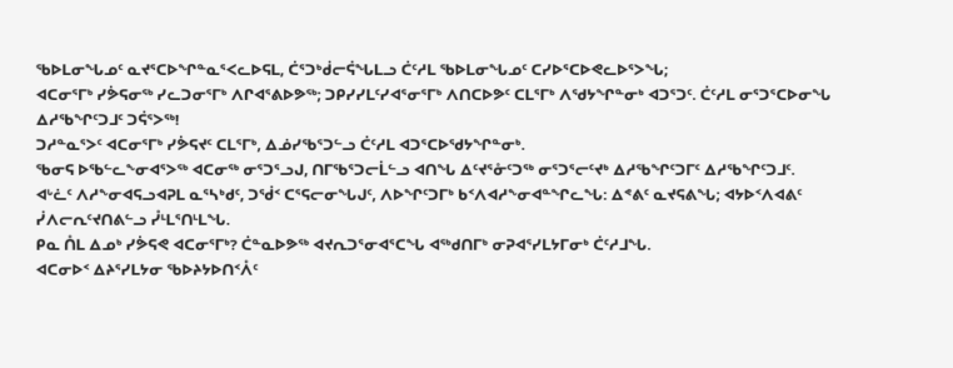ᖃᐅᒪᓂᖓᓄᑦ ᓇᔪᕐᑕᐅᖏᓐᓇᕐᐸᓚᐅᕋᒪ, ᑖᕐᑐᒃᑰᓕᕌᖓᒪᓗ ᑖᑦᓱᒪ ᖃᐅᒪᓂᖓᓄᑦ ᑕᓯᐅᕐᑕᐅᕙᓚᐅᕐᐳᖓ;
ᐊᑕᓂᕐᒥᒃ ᓯᕘᕋᓂᖅ ᓯᓚᑐᓂᕐᒥᒃ ᐱᒋᐊᕐᕕᐅᕗᖅ; ᑐᑭᓯᓯᒪᑦᓯᐊᕐᓂᕐᒥᒃ ᐱᑎᑕᐅᕗᑦ ᑕᒪᕐᒥᒃ ᐱᖁᔭᖏᓐᓂᒃ ᐊᑐᕐᑐᑦ. ᑖᑦᓱᒪ ᓂᕐᑐᕐᑕᐅᓂᖓ ᐃᓱᖃᖏᑦᑐᒧᑦ ᑐᕌᕐᐳᖅ!
ᑐᓱᓐᓇᕐᐳᑦ ᐊᑕᓂᕐᒥᒃ ᓯᕘᕋᔪᑦ ᑕᒪᕐᒥᒃ, ᐃᓅᓯᖃᕐᑐᓪᓗ ᑖᑦᓱᒪ ᐊᑐᕐᑕᐅᖁᔭᖏᓐᓂᒃ.
ᖃᓂᕋ ᐅᖃᓪᓚᖕᓂᐊᕐᐳᖅ ᐊᑕᓂᖅ ᓂᕐᑐᕐᓗᒍ, ᑎᒥᖃᕐᑐᓕᒫᓪᓗ ᐊᑎᖓ ᐃᑦᔪᕐᓁᑦᑐᖅ ᓂᕐᑐᕐᓕᑦᔪᒃ ᐃᓱᖃᖏᑦᑐᒥᑦ ᐃᓱᖃᖏᑦᑐᒧᑦ.
ᐊᒡᓛᑦ ᐱᓱᖕᓂᐊᕋᓗᐊᕈᒪ ᓇᕐᓴᒃᑯᑦ, ᑐᖂᑉ ᑕᕐᕋᓕᓂᖓᒍᑦ, ᐱᐅᖏᑦᑐᒥᒃ ᑲᑉᐱᐊᓱᖕᓂᐊᓐᖏᓚᖓ: ᐃᕝᕕᑦ ᓇᔪᕋᕕᖓ; ᐊᔭᐅᑉᐱᐊᕕᑦ ᓰᐱᓕᕆᑦᔪᑎᕕᓪᓗ ᓮᒻᒪᕐᑎᒻᒪᖓ.
ᑭᓇ ᑍᒪ ᐃᓄᒃ ᓯᕘᕋᕙ ᐊᑕᓂᕐᒥᒃ? ᑖᓐᓇᐅᕗᖅ ᐊᔪᕆᑐᕐᓂᐊᕐᑕᖓ ᐊᖅᑯᑎᒥᒃ ᓂᕈᐊᕐᓯᒪᔭᒥᓂᒃ ᑖᑦᓱᒧᖓ.
ᐊᑕᓂᐅᑉ ᐃᔨᕐᓯᒪᔭᓂ ᖃᐅᔨᔭᐅᑎᑉᐰᑦ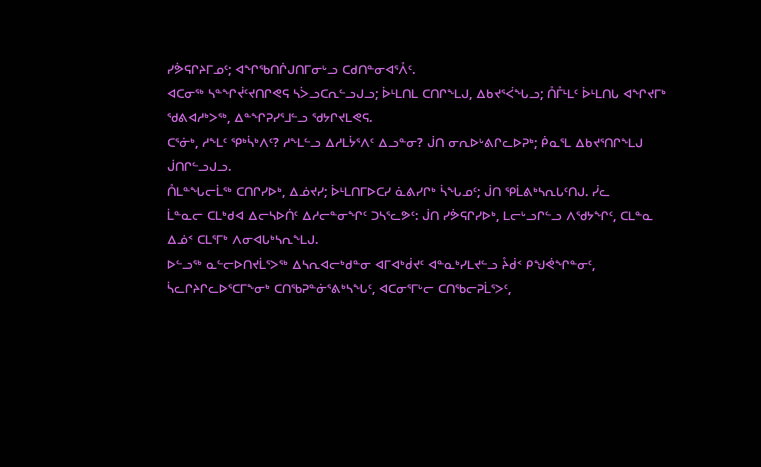ᓯᕘᕋᒋᔨᒥᓄᑦ; ᐊᖏᖃᑎᒌᒍᑎᒥᓂᒡᓗ ᑕᑯᑎᓐᓂᐊᕐᐰᑦ.
ᐊᑕᓂᖅ ᓴᓐᖏᔫᑦᔪᑎᒋᕙᕋ ᓴᐴᓗᑕᕆᓪᓗᒍᓗ; ᐆᒻᒪᑎᒪ ᑕᑎᒋᖕᒪᒍ, ᐃᑲᔪᕐᐹᖓᓗ; ᑍᒤᒻᒪᑦ ᐆᒻᒪᑎᒐ ᐊᖏᔪᒥᒃ ᖁᕕᐊᓱᒃᐳᖅ, ᐃᓐᖏᕈᓯᕐᒧᓪᓗ ᖁᔭᒋᔪᒪᕙᕋ.
ᑕᕐᓃᒃ, ᓱᖕᒪᑦ ᕿᒃᓵᒃᐱᑦ? ᓱᖕᒪᓪᓗ ᐃᓱᒪᔮᕐᐱᑦ ᐃᓗᓐᓂ? ᒎᑎ ᓂᕆᐅᒡᕕᒋᓚᐅᕈᒃ; ᑮᓇᕐᒪ ᐃᑲᔪᕐᑎᒋᖕᒪᒍ ᒎᑎᒋᓪᓗᒍᓗ.
ᑍᒪᓐᖓᓕᒫᖅ ᑕᑎᒋᓯᐅᒃ, ᐃᓅᔪᓯ; ᐆᒻᒪᑎᒥᐅᑕᓯ ᓈᕕᓯᒋᒃ ᓵᖓᓄᑦ; ᒎᑎ ᕿᒫᕕᒃᓴᕆᒐᑦᑎᒍ. ᓰᓚ
ᒫᓐᓇᓕ ᑕᒪᒃᑯᐊ ᐃᓕᓴᐅᑏᑦ ᐃᓱᓕᓐᓂᖏᑦ ᑐᓴᕐᓚᕗᑦ: ᒎᑎ ᓯᕘᕋᒋᓯᐅᒃ, ᒪᓕᒡᓗᒋᓪᓗ ᐱᖁᔭᖏᑦ, ᑕᒪᓐᓇ ᐃᓅᑉ ᑕᒪᕐᒥᒃ ᐱᓂᐊᒐᒃᓴᕆᖕᒪᒍ.
ᐅᓪᓗᖅ ᓇᓪᓕᐅᑎᔪᒫᕐᐳᖅ ᐃᓴᕆᐊᓕᒃᑯᓐᓂ ᐊᒥᐊᒃᑰᔪᑦ ᐊᓐᓇᒃᓯᒪᔪᓪᓗ ᔧᑰᑉ ᑭᖑᕚᖏᓐᓂᑦ, ᓵᓚᒋᔨᒋᓚᐅᕐᑕᒥᖕᓂᒃ ᑕᑎᖃᕈᓐᓃᕐᕕᒃᓴᖓᑦ, ᐊᑕᓂᕐᒥᒡᓕ ᑕᑎᖃᓕᕈᒫᕐᐳᑦ,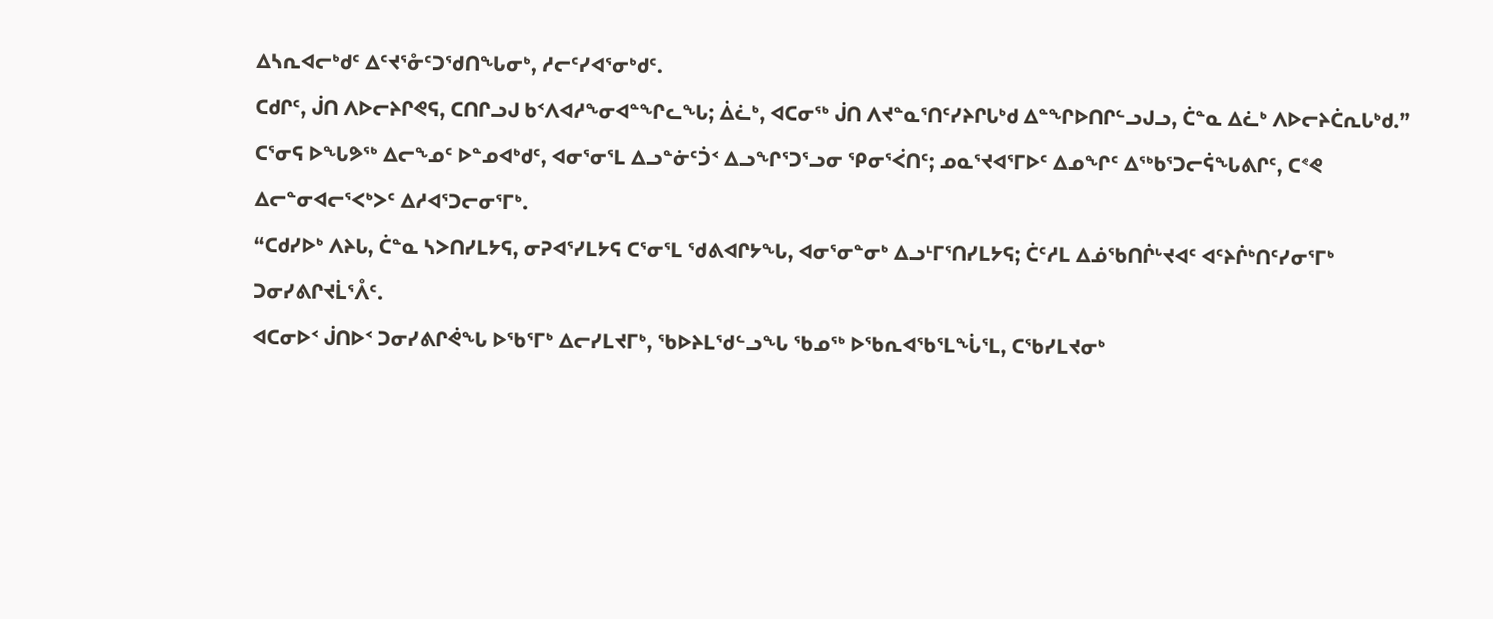ᐃᓴᕆᐊᓕᒃᑯᑦ ᐃᑦᔪᕐᓁᑦᑐᖁᑎᖓᓂᒃ, ᓱᓕᑦᓯᐊᕐᓂᒃᑯᑦ.
ᑕᑯᒋᑦ, ᒎᑎ ᐱᐅᓕᔨᒋᕙᕋ, ᑕᑎᒋᓗᒍ ᑲᑉᐱᐊᓱᖕᓂᐊᓐᖏᓚᖓ; ᐄᓛᒃ, ᐊᑕᓂᖅ ᒎᑎ ᐱᔪᓐᓇᕐᑎᑦᓯᔨᒋᒐᒃᑯ ᐃᓐᖏᐅᑎᒋᓪᓗᒍᓗ, ᑖᓐᓇ ᐃᓛᒃ ᐱᐅᓕᔨᑖᕆᒐᒃᑯ.”
ᑕᕐᓂᕋ ᐅᖓᕗᖅ ᐃᓕᖕᓄᑦ ᐅᓐᓄᐊᒃᑯᑦ, ᐊᓂᕐᓂᕐᒪ ᐃᓗᓐᓃᑦᑑᑉ ᐃᓗᖏᕐᑐᕐᓗᓂ ᕿᓂᕐᐹᑎᑦ; ᓄᓇᕐᔪᐊᕐᒥᐅᑦ ᐃᓄᖏᑦ ᐃᖅᑲᕐᑐᓕᕌᖓᕕᒋᑦ, ᑕᕝᕙ ᐃᓕᓐᓂᐊᓕᕐᐸᒃᐳᑦ ᐃᓱᐊᕐᑐᓕᓂᕐᒥᒃ.
“ᑕᑯᓯᐅᒃ ᐱᔨᒐ, ᑖᓐᓇ ᓴᐳᑎᓯᒪᔭᕋ, ᓂᕈᐊᕐᓯᒪᔭᕋ ᑕᕐᓂᕐᒪ ᖁᕕᐊᒋᔭᖓ, ᐊᓂᕐᓂᓐᓂᒃ ᐃᓗᒻᒥᕐᑎᓯᒪᔭᕋ; ᑖᑦᓱᒪ ᐃᓅᖃᑎᒌᒡᔪᐊᑦ ᐊᑦᔨᒌᒃᑎᑦᓯᓂᕐᒥᒃ ᑐᓂᓯᕕᒋᔪᒫᕐᐰᑦ.
ᐊᑕᓂᐅᑉ ᒎᑎᐅᑉ ᑐᓂᓯᕕᒋᕚᖓ ᐅᖃᕐᒥᒃ ᐃᓕᓯᒪᔪᒥᒃ, ᖃᐅᔨᒪᖁᓪᓗᖓ ᖃᓄᖅ ᐅᖃᕆᐊᖃᕐᒪᖔᕐᒪ, ᑕᖃᓯᒪᔪᓂᒃ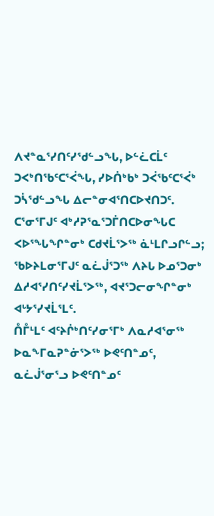ᐱᔪᓐᓇᕐᓯᑎᑦᓯᖁᓪᓗᖓ, ᐅᓪᓛᑕᒫᑦ ᑐᐸᒃᑎᖃᑦᑕᕐᐹᖓ, ᓯᐅᑏᒃᑲᒃ ᑐᐹᖃᑦᑕᕐᐹᒃ ᑐᓵᖁᓪᓗᖓ ᐃᓕᓐᓂᐊᕐᑎᑕᐅᔪᑎᑐᑦ.
ᑕᕐᓂᕐᒥᒍᑦ ᐊᒃᓱᕈᕐᓇᕐᑐᒦᑎᑕᐅᓂᖓᑕ ᐸᐅᕐᖓᖏᓐᓂᒃ ᑕᑯᔪᒫᕐᐳᖅ ᓈᒻᒪᒋᓗᒋᓪᓗ; ᖃᐅᔨᒪᓂᕐᒥᒍᑦ ᓇᓛᒎᕐᑐᖅ ᐱᔨᒐ ᐅᓄᕐᑐᓂᒃ ᐃᓱᐊᕐᓯᑎᑦᓯᔪᒫᕐᐳᖅ, ᐊᔪᕐᑐᓕᓂᖏᓐᓂᒃ ᐊᒡᔭᕐᓯᔪᒫᕐᒪᑦ.
ᑍᒤᒻᒪᑦ ᐊᑦᔨᒌᒃᑎᑦᓯᓂᕐᒥᒃ ᐱᓇᓱᐊᕐᓂᖅ ᐅᓇᖕᒥᓇᕈᓐᓃᕐᐳᖅ ᐅᕙᑦᑎᓐᓄᑦ, ᓇᓛᒎᕐᓂᕐᓗ ᐅᕙᑦᑎᓐᓄᑦ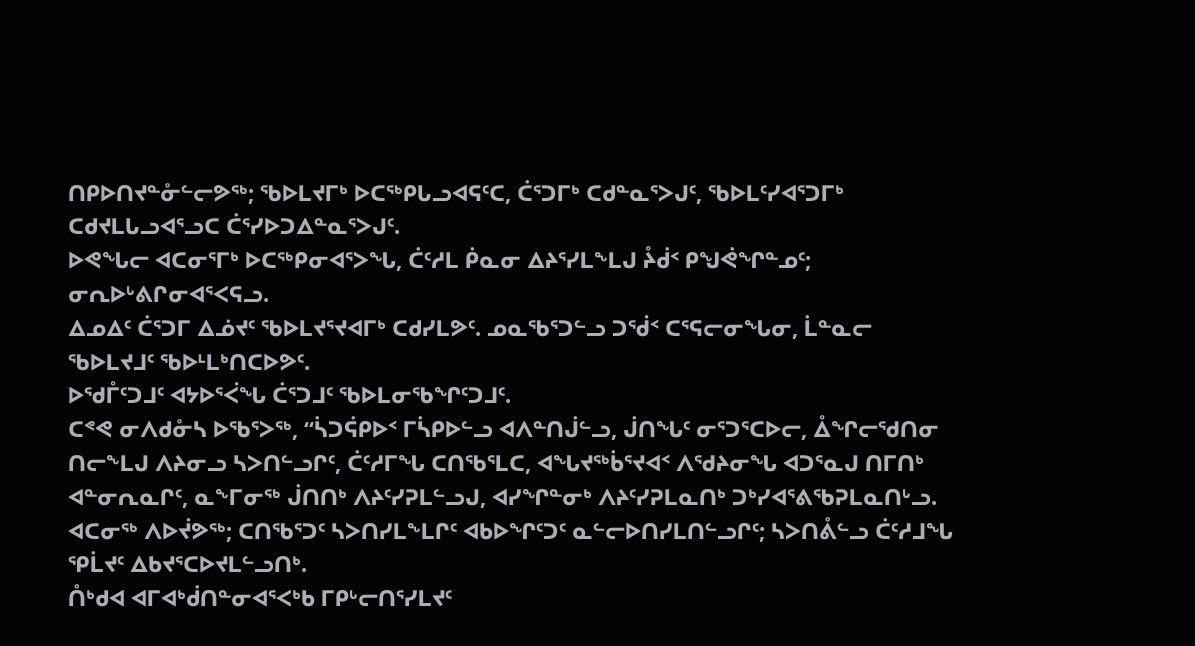ᑎᑭᐅᑎᔪᓐᓁᓪᓕᕗᖅ; ᖃᐅᒪᔪᒥᒃ ᐅᑕᖅᑭᒐᓗᐊᕋᑦᑕ, ᑖᕐᑐᒥᒃ ᑕᑯᓐᓇᕐᐳᒍᑦ, ᖃᐅᒪᑦᓯᐊᕐᑐᒥᒃ ᑕᑯᔪᒪᒐᓗᐊᕐᓗᑕ ᑖᕐᓯᐅᑐᐃᓐᓇᕐᐳᒍᑦ.
ᐅᕙᖓᓕ ᐊᑕᓂᕐᒥᒃ ᐅᑕᖅᑭᓂᐊᕐᐳᖓ, ᑖᑦᓱᒪ ᑮᓇᓂ ᐃᔨᕐᓯᒪᖕᒪᒍ ᔧᑰᑉ ᑭᖑᕚᖏᓐᓄᑦ; ᓂᕆᐅᒡᕕᒋᓂᐊᕐᐸᕋᓗ.
ᐃᓄᐃᑦ ᑖᕐᑐᒥ ᐃᓅᔪᑦ ᖃᐅᒪᔪᕐᔪᐊᒥᒃ ᑕᑯᓯᒪᕗᑦ. ᓄᓇᖃᕐᑐᓪᓗ ᑐᖂᑉ ᑕᕐᕋᓕᓂᖓᓂ, ᒫᓐᓇᓕ ᖃᐅᒪᔪᒧᑦ ᖃᐅᒻᒪᒃᑎᑕᐅᕗᑦ.
ᐅᖁᒤᑦᑐᒧᑦ ᐊᔭᐅᕐᐹᖓ ᑖᕐᑐᒧᑦ ᖃᐅᒪᓂᖃᖏᑦᑐᒧᑦ.
ᑕᕝᕙ ᓂᐱᑯᓁᓴ ᐅᖃᕐᐳᖅ, “ᓵᑐᕌᑭᐅᑉ ᒥᓵᑭᐅᓪᓗ ᐊᐱᓐᑎᒎᓪᓗ, ᒎᑎᖓᑦ ᓂᕐᑐᕐᑕᐅᓕ, ᐂᖏᓕᖁᑎᓂ ᑎᓕᖕᒪᒍ ᐱᔨᓂᓗ ᓴᐳᑎᓪᓗᒋᑦ, ᑖᑦᓱᒥᖓ ᑕᑎᖃᕐᒪᑕ, ᐊᖓᔪᖅᑳᕐᔪᐊᑉ ᐱᖁᔨᓂᖓ ᐊᑐᕐᓇᒍ ᑎᒥᑎᒃ ᐊᓐᓂᕆᓇᒋᑦ, ᓇᖕᒥᓂᖅ ᒎᑎᑎᒃ ᐱᔨᑦᓯᕈᒪᓪᓗᒍ, ᐊᓯᖏᓐᓂᒃ ᐱᔨᑦᓯᕈᒪᓇᑎᒃ ᑐᒃᓯᐊᕐᕕᖃᕈᒪᓇᑎᒡᓗ.
ᐊᑕᓂᖅ ᐱᐅᔫᕗᖅ; ᑕᑎᖃᕐᑐᑦ ᓴᐳᑎᓯᒪᖕᒪᒋᑦ ᐊᑲᐅᖏᑦᑐᑦ ᓇᓪᓕᐅᑎᓯᒪᑎᓪᓗᒋᑦ; ᓴᐳᑎᕔᓪᓗ ᑖᑦᓱᒧᖓ ᕿᒫᔪᑦ ᐃᑲᔪᕐᑕᐅᔪᒪᓪᓗᑎᒃ.
ᑍᒃᑯᐊ ᐊᒥᐊᒃᑰᑎᓐᓂᐊᕐᐸᒃᑲ ᒥᑭᒡᓕᑎᕐᓯᒪᔪᑦ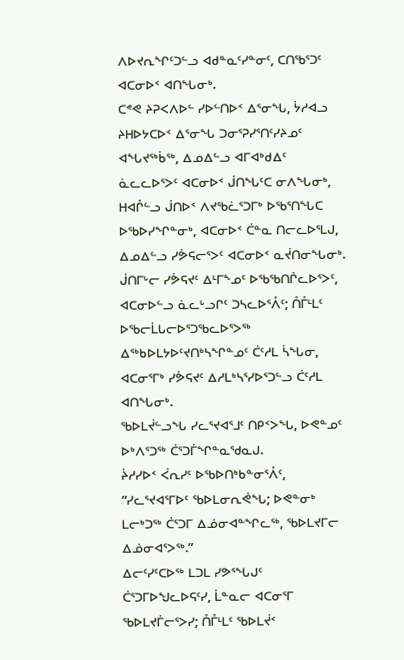ᐱᐅᔪᕆᖏᑦᑐᓪᓗ ᐊᑯᓐᓇᑦᓯᓐᓂᑦ, ᑕᑎᖃᕐᑐᑦ ᐊᑕᓂᐅᑉ ᐊᑎᖓᓂᒃ.
ᑕᕝᕙ ᔨᕈᐸᐱᐅᓪ ᓯᐅᓪᑎᐅᑉ ᐃᕐᓂᖓ, ᔮᓱᐊᓗ ᔨᕼᐅᔭᑕᐅᑉ ᐃᕐᓂᖓ ᑐᓂᕐᕈᓯᕐᑎᑦᓯᔨᓄᑦ ᐊᖓᔪᖅᑳᖅ, ᐃᓄᐃᓪᓗ ᐊᒥᐊᒃᑯᐃᑦ ᓈᓚᓚᐅᕐᐳᑦ ᐊᑕᓂᐅᑉ ᒎᑎᖓᑦᑕ ᓂᐱᖓᓂᒃ, ᕼᐊᒊᓪᓗ ᒎᑎᐅᑉ ᐱᔪᖃᓛᕐᑐᒥᒃ ᐅᖃᕐᑎᖓᑕ ᐅᖃᐅᓯᖏᓐᓂᒃ, ᐊᑕᓂᐅᑉ ᑖᓐᓇ ᑎᓕᓚᐅᕐᒪᒍ, ᐃᓄᐃᓪᓗ ᓯᕘᕋᓕᕐᐳᑦ ᐊᑕᓂᐅᑉ ᓇᔫᑎᓂᖓᓂᒃ.
ᒎᑎᒥᒡᓕ ᓯᕘᕋᔪᑦ ᐃᒻᒥᖕᓄᑦ ᐅᖃᖃᑎᒌᓚᐅᕐᐳᑦ, ᐊᑕᓂᐅᓪᓗ ᓈᓚᒡᓗᒋᑦ ᑐᓴᓚᐅᕐᐰᑦ; ᑍᒤᒻᒪᑦ ᐅᖃᓕᒫᒐᓕᐅᕐᑐᖃᓚᐅᕐᐳᖅ ᐃᖅᑲᐅᒪᔭᐅᑦᔪᑎᒃᓴᖏᓐᓄᑦ ᑖᑦᓱᒪ ᓵᖓᓂ, ᐊᑕᓂᕐᒥᒃ ᓯᕘᕋᔪᑦ ᐃᓱᒪᒃᓴᕐᓯᐅᕐᑐᓪᓗ ᑖᑦᓱᒪ ᐊᑎᖓᓂᒃ.
ᖃᐅᒪᔫᓪᓗᖓ ᓯᓚᕐᔪᐊᕐᒧᑦ ᑎᑭᑉᐳᖓ, ᐅᕙᓐᓄᑦ ᐅᒃᐱᕐᑐᖅ ᑖᕐᑐᒦᖏᓐᓇᖁᓇᒍ.
ᔩᓱᓯᐅᑉ ᐹᕆᓯᑦ ᐅᖃᐅᑎᒃᑲᓐᓂᕐᐰᑦ, “ᓯᓚᕐᔪᐊᕐᒥᐅᑦ ᖃᐅᒪᓂᕆᕚᖓ; ᐅᕙᓐᓂᒃ ᒪᓕᒃᑐᖅ ᑖᕐᑐᒥ ᐃᓅᓂᐊᓐᖏᓚᖅ, ᖃᐅᒪᔪᒥᓕ ᐃᓅᓂᐊᕐᐳᖅ.”
ᐃᓕᑦᓯᑦᑕᐅᖅ ᒪᑐᒪ ᓯᕗᕐᖓᒍᑦ ᑖᕐᑐᒥᐅᖑᓚᐅᕋᑦᓯ, ᒫᓐᓇᓕ ᐊᑕᓂᕐᒥ ᖃᐅᒪᔪᒦᓕᕐᐳᓯ; ᑍᒤᒻᒪᑦ ᖃᐅᒪᔫᑉ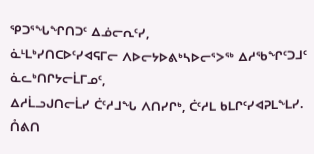ᕿᑐᕐᖓᖏᑎᑐᑦ ᐃᓅᓕᕆᑦᓯ,
ᓈᒻᒪᒃᓯᑎᑕᐅᑦᓯᐊᕋᒥᓕ ᐱᐅᓕᔭᐅᕕᒃᓴᐅᓕᕐᐳᖅ ᐃᓱᖃᖏᑦᑐᒧᑦ ᓈᓚᒃᑎᒋᔭᓕᒫᒥᓄᑦ,
ᐃᓱᒫᓗᒍᑎᓕᒫᓯ ᑖᑦᓱᒧᖓ ᐱᑎᓯᒋᒃ, ᑖᑦᓱᒪ ᑲᒪᒋᑦᓯᐊᕈᒪᖕᒪᓯ.
ᑍᕕᑎ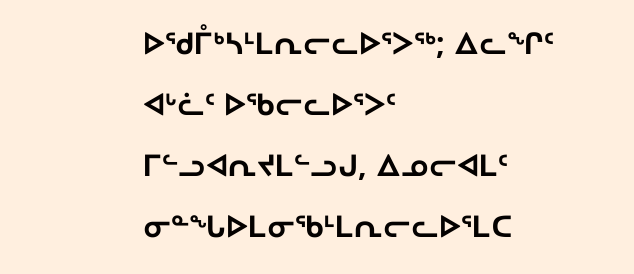ᐅᖁᒤᒃᓴᒻᒪᕆᓕᓚᐅᕐᐳᖅ; ᐃᓚᖏᑦ ᐊᒡᓛᑦ ᐅᖃᓕᓚᐅᕐᐳᑦ ᒥᓪᓗᐊᕆᔪᒪᓪᓗᒍ, ᐃᓄᓕᐊᒪᑦ ᓂᓐᖓᐅᒪᓂᖃᒻᒪᕆᓕᓚᐅᕐᒪᑕ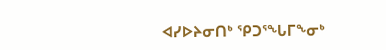ᐊᓯᐅᔨᓂᑎᒃ ᕿᑐᕐᖓᒥᖕᓂᒃ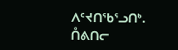ᐱᑦᔪᑎᖃᕐᓗᑎᒃ. ᑍᕕᑎᓕ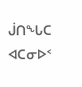ᒎᑎᖓᑕ ᐊᑕᓂᐅᑉ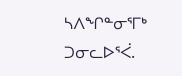ᓴᐱᖏᓐᓂᕐᒥᒃ ᑐᓂᓚᐅᕐᐹ.